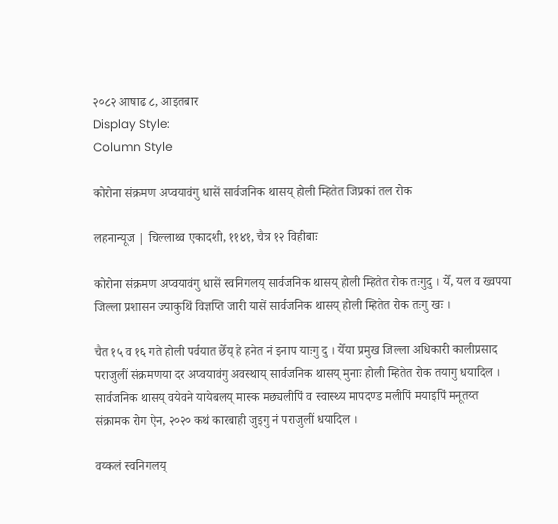२०८२ आषाढ ८, आइतबार
Display Style:
Column Style

कोरोना संक्रमण अप्वयावंगु धासें सार्वजनिक थासय् होली म्हितेत जिप्रकां तल रोक

लहनान्यूज | चिल्लाथ्व एकादशी, ११४१, चैत्र १२ विहीबाः

कोरोना संक्रमण अप्वयावंगु धासें स्वनिगलय् सार्वजनिक थासय् होली म्हितेत रोक तःगुदु । येँ, यल व ख्वपया जिल्ला प्रशासन ज्याकुथिं विज्ञप्ति जारी यासें सार्वजनिक थासय् होली म्हितेत रोक तःगु खः ।

चैत १५ व १६ गते होली पर्वयात छेँय् हे हनेत नं इनाप याःगु दु । येँया प्रमुख जिल्ला अधिकारी कालीप्रसाद पराजुलीं संक्रमणया दर अप्वयावंगु अवस्थाय् सार्वजनिक थासय् मुनाः होली म्हितेत रोक तयागु धयादिल । सार्वजनिक थासय् वयेवने यायेबलय् मास्क मछ्यलीपिं व स्वास्थ्य मापदण्ड मलीपिं मयाइपिं मनूतय्त संक्रामक रोग ऐन, २०२० कथं कारबाही जुइगु नं पराजुलीं धयादिल ।

वय्कलं स्वनिगलय्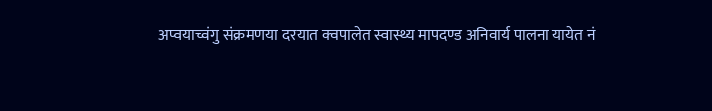अप्वयाच्वंगु संक्रमणया दरयात क्वपालेत स्वास्थ्य मापदण्ड अनिवार्य पालना यायेत नं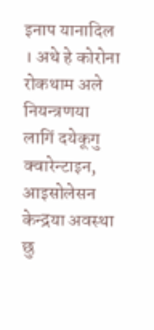इनाप यानादिल । अथे हे कोरोना रोकथाम अले नियन्त्रणया लागिं दयेकूगु क्वारेन्टाइन, आइसोलेसन केन्द्रया अवस्था छु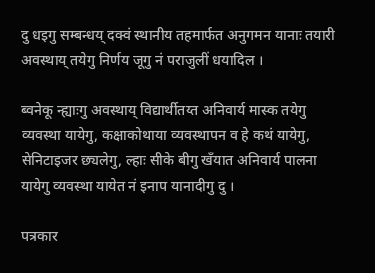दु धइगु सम्बन्धय् दक्वं स्थानीय तहमार्फत अनुगमन यानाः तयारी अवस्थाय् तयेगु निर्णय जूगु नं पराजुलीं धयादिल ।

ब्वनेकू न्ह्याःगु अवस्थाय् विद्यार्थीतय्त अनिवार्य मास्क तयेगु व्यवस्था यायेगु, कक्षाकोथाया व्यवस्थापन व हे कथं यायेगु, सेनिटाइजर छ्यलेगु, ल्हाः सीके बीगु खँयात अनिवार्य पालना यायेगु व्यवस्था यायेत नं इनाप यानादीगु दु ।

पत्रकार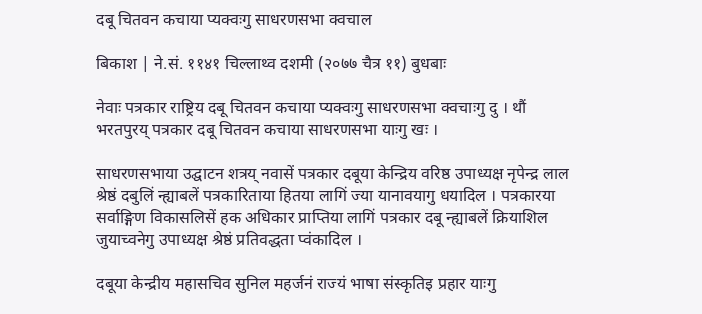दबू चितवन कचाया प्यक्वःगु साधरणसभा क्वचाल

बिकाश | ने.सं. ११४१ चिल्लाथ्व दशमी (२०७७ चैत्र ११) बुधबाः

नेवाः पत्रकार राष्ट्रिय दबू चितवन कचाया प्यक्वःगु साधरणसभा क्वचाःगु दु । थौं भरतपुरय् पत्रकार दबू चितवन कचाया साधरणसभा याःगु खः ।

साधरणसभाया उद्घाटन शत्रय् नवासें पत्रकार दबूया केन्द्रिय वरिष्ठ उपाध्यक्ष नृपेन्द्र लाल श्रेष्ठं दबुलिं न्ह्याबलें पत्रकारिताया हितया लागिं ज्या यानावयागु धयादिल । पत्रकारया सर्वाङ्गिण विकासलिसें हक अधिकार प्राप्तिया लागिं पत्रकार दबू न्ह्याबलें क्रियाशिल जुयाच्वनेगु उपाध्यक्ष श्रेष्ठं प्रतिवद्धता प्वंकादिल ।

दबूया केन्द्रीय महासचिव सुनिल महर्जनं राज्यं भाषा संस्कृतिइ प्रहार याःगु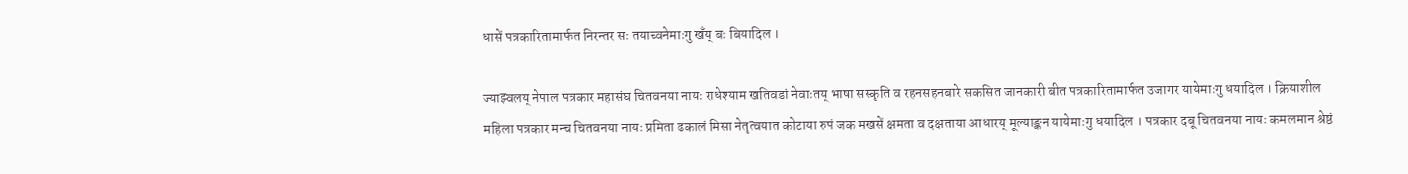धासें पत्रकारितामार्फत निरन्तर सः तयाच्वनेमाःगु खँय् बः बियादिल ।

ज्याझ्वलय् नेपाल पत्रकार महासंघ चितवनया नायः राधेश्याम खतिवडां नेवाःतय् भाषा सस्कृति व रहनसहनबारे सकसित जानकारी बीत पत्रकारितामार्फत उजागर यायेमाःगु धयादिल । क्रियाशील महिला पत्रकार मन्च चितवनया नायः प्रमिता ढकालं मिसा नेतृत्वयात कोटाया रुपं जक मखसें क्षमता व दक्षताया आधारय् मूल्याङ्कन यायेमाःगु धयादिल । पत्रकार दबू चितवनया नायः कमलमान श्रेष्ठं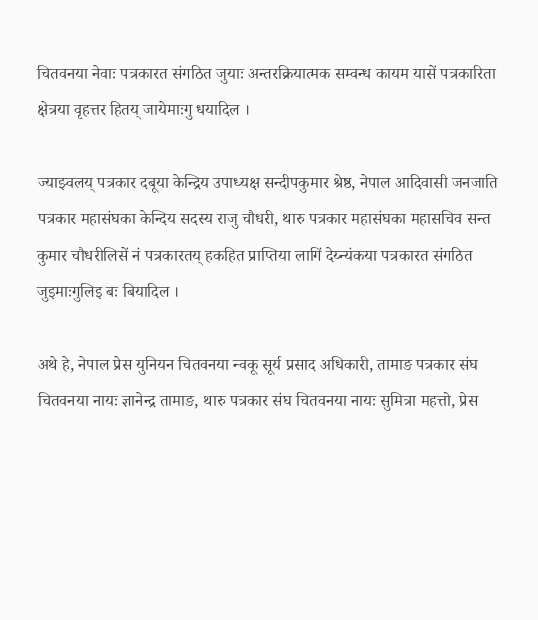चितवनया नेवाः पत्रकारत संगठित जुयाः अन्तरक्रियात्मक सम्वन्ध कायम यासें पत्रकारिता क्षेत्रया वृहत्तर हितय् जायेमाःगु धयादिल ।

ज्याझ्वलय् पत्रकार दबूया केन्द्रिय उपाध्यक्ष सन्दीपकुमार श्रेष्ठ, नेपाल आदिवासी जनजाति पत्रकार महासंघका केन्दिय सदस्य राजु चौधरी, थारु पत्रकार महासंघका महासचिव सन्त कुमार चौधरीलिसें नं पत्रकारतय् हकहित प्राप्तिया लागिं देय्न्यंकया पत्रकारत संगठित जुइमाःगुलिइ बः बियादिल ।

अथे हे, नेपाल प्रेस युनियन चितवनया न्वकू सूर्य प्रसाद अधिकारी, तामाङ पत्रकार संघ चितवनया नायः ज्ञानेन्द्र तामाङ, थारु पत्रकार संघ चितवनया नायः सुमित्रा महत्तो, प्रेस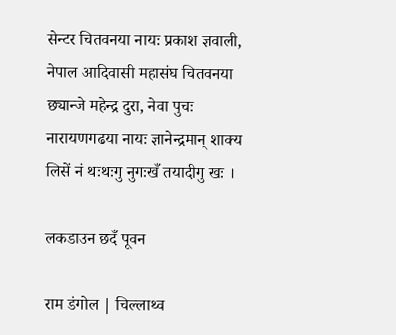सेन्टर चितवनया नायः प्रकाश ज्ञवाली, नेपाल आदिवासी महासंघ चितवनया छ्यान्जे महेन्द्र दुरा, नेवा पुचः नारायणगढया नायः ज्ञानेन्द्रमान् शाक्य लिसें नं थःथःगु नुगःखँ तयादीगु खः ।

लकडाउन छदँ पूवन

राम डंगोल | चिल्लाथ्व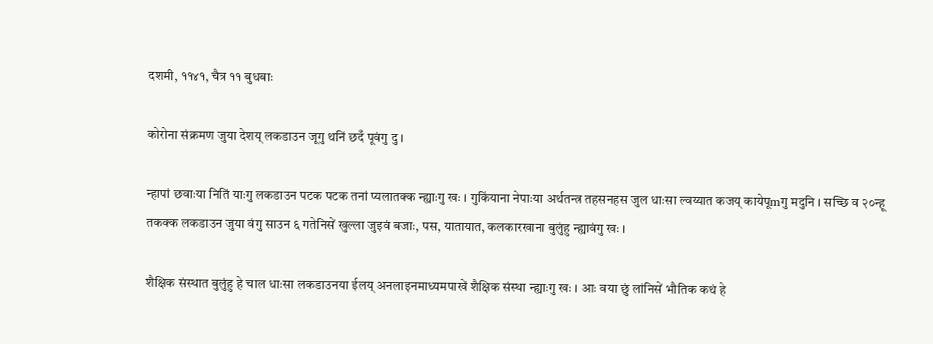दशमी, ११४१, चैत्र ११ बुधबाः

कोरोना संक्रमण जुया देशय् लकडाउन जूगु थनिं छदँ पूवंगु दु ।

न्हापां छवाःया नितिं याःगु लकडाउन पटक पटक तनां प्यलातक्क न्ह्याःगु खः । गुकिंयाना नेपाःया अर्थतन्त्र तहसनहस जुल धाःसा ल्वय्यात कजय् कायेपूmगु मदुनि । सच्छि व २०न्हू तकक्क लकडाउन जुया वंगु साउन ६ गतेनिसें खुल्ला जुइवं बजाः, पस, यातायात, कलकारखाना बुलुंहु न्ह्यावंगु खः ।

शैक्षिक संस्थात बुलुंहु हे चाल धाःसा लकडाउनया ईलय् अनलाइनमाध्यमपाखें शैक्षिक संस्था न्ह्याःगु खः । आः वया छुं लांनिसें भौतिक कथं हे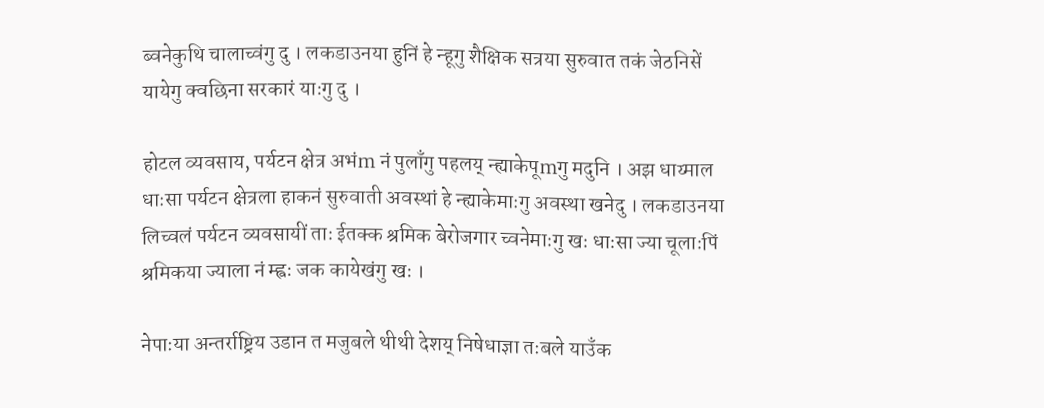ब्वनेकुथि चालाच्वंगु दु । लकडाउनया हुनिं हे न्हूगु शैक्षिक सत्रया सुरुवात तकं जेठनिसें यायेगु क्वछिना सरकारं याःगु दु ।

होटल व्यवसाय, पर्यटन क्षेत्र अभंm नं पुलाँगु पहलय् न्ह्याकेपूmगु मदुनि । अझ धाय्माल धाःसा पर्यटन क्षेत्रला हाकनं सुरुवाती अवस्थां हे न्ह्याकेमाःगु अवस्था खनेदु । लकडाउनया लिच्वलं पर्यटन व्यवसायीं ताः ईतक्क श्रमिक बेरोजगार च्वनेमाःगु खः धाःसा ज्या चूलाःपिं श्रमिकया ज्याला नं म्ह्वः जक कायेखंगु खः ।

नेपाःया अन्तर्राष्ट्रिय उडान त मजुबले थीथी देशय् निषेधाज्ञा तःबले याउँक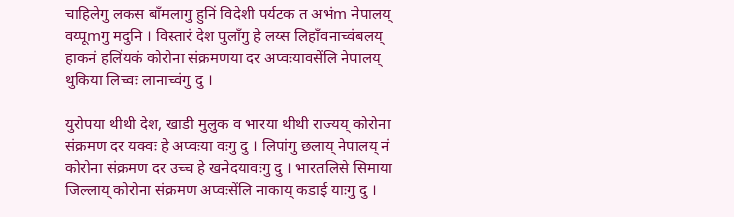चाहिलेगु लकस बाँमलागु हुनिं विदेशी पर्यटक त अभंm नेपालय् वय्पूmगु मदुनि । विस्तारं देश पुलाँगु हे लय्स लिहाँवनाच्वंबलय् हाकनं हलिंयकं कोरोना संक्रमणया दर अप्वःयावसेंलि नेपालय् थुकिया लिच्वः लानाच्वंगु दु ।

युरोपया थीथी देश, खाडी मुलुक व भारया थीथी राज्यय् कोरोना संक्रमण दर यक्वः हे अप्वःया वःगु दु । लिपांगु छलाय् नेपालय् नं कोरोना संक्रमण दर उच्च हे खनेदयावःगु दु । भारतलिसे सिमाया जिल्लाय् कोरोना संक्रमण अप्वःसेंलि नाकाय् कडाई याःगु दु ।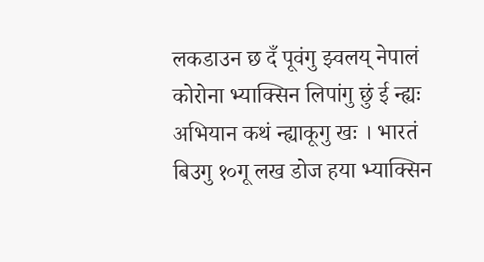लकडाउन छ दँ पूवंगु झ्वलय् नेपालं कोरोना भ्याक्सिन लिपांगु छुं ई न्ह्यः अभियान कथं न्ह्याकूगु खः । भारतं बिउगु १०गू लख डोज हया भ्याक्सिन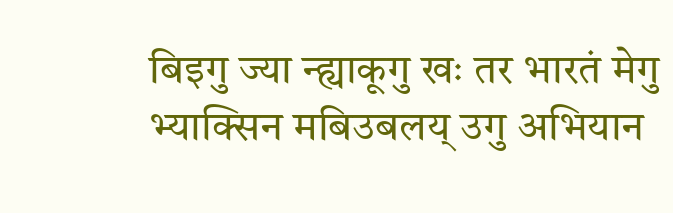बिइगु ज्या न्ह्याकूगु खः तर भारतं मेगु भ्याक्सिन मबिउबलय् उगु अभियान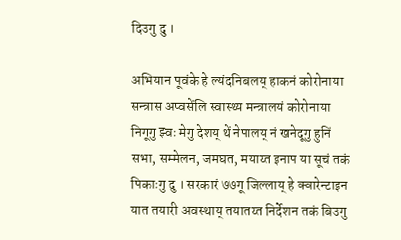दिउगु दु ।

अभियान पूवंके हे ल्यंदनिबलय् हाकनं कोरोनाया सन्त्रास अप्वसेंलि स्वास्थ्य मन्त्रालयं कोरोनाया निगूगु झ्वः मेगु देशय् थें नेपालय् नं खनेदूगु हुनिं सभा, सम्मेलन, जमघत, मयाय्त इनाप या सूचं तकं पिकाःगु दु । सरकारं ७७गू जिल्लाय् हे क्वारेन्टाइन यात तयारी अवस्थाय् तयातय्त निर्देशन तकं बिउगु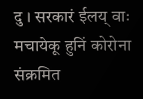दु । सरकारं ईलय् वाः मचायेकू हुनिं कोरोना संक्रमित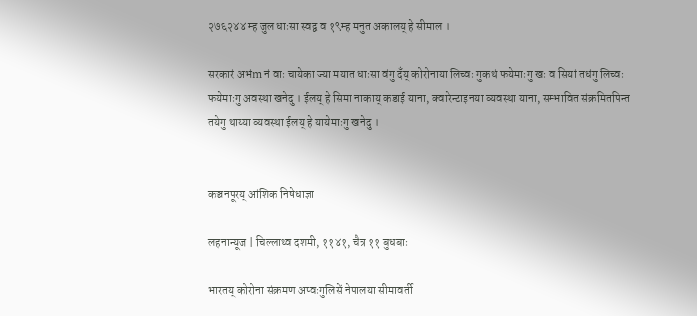२७६२४४ म्ह जुल धाःसा स्वद्व व १९म्ह मनुत अकालय् हे सीमाल ।

सरकारं अभंm नं वाः चायेका ज्या मयात धाःसा वंगु दँय् कोरोनाया लिच्वः गुकथं फयेमाःगु खः व सियां तधंगु लिच्वः फयेमाःगु अवस्था खनेदु । ईलय् हे सिमा नाकाय् कडाई याना, क्वारेन्टाइनया व्यवस्था याना, सम्भावित संक्रमितपिन्त तयेगु थाय्या व्यवस्था ईलय् हे यायेमाःगु खनेदु ।


कञ्चनपूरय् आंशिक निषेधाज्ञा

लहनान्यूज | चिल्लाथ्व दशमी, ११४१, चैत्र ११ बुधबाः

भारतय् कोरोना संक्रमण अप्वःगुलिसें नेपालया सीमावर्ती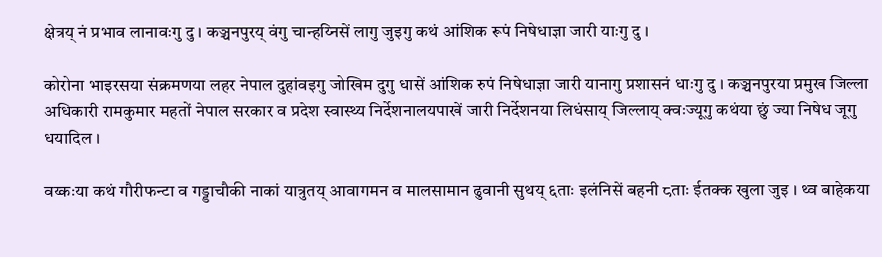क्षेत्रय् नं प्रभाव लानावःगु दु । कञ्चनपुरय् वंगु चान्हय्निसें लागु जुइगु कथं आंशिक रूपं निषेधाज्ञा जारी याःगु दु ।

कोरोना भाइरसया संक्रमणया लहर नेपाल दुहांवइगु जोखिम दुगु धासें आंशिक रुपं निषेधाज्ञा जारी यानागु प्रशासनं धाःगु दु । कञ्चनपुरया प्रमुख जिल्ला अधिकारी रामकुमार महतों नेपाल सरकार व प्रदेश स्वास्थ्य निर्देशनालयपाखें जारी निर्देशनया लिधंसाय् जिल्लाय् क्वःज्यूगु कथंया छुं ज्या निषेध जूगु धयादिल ।

वय्कःया कथं गौरीफन्टा व गड्डाचौकी नाकां यात्रुतय् आवागमन व मालसामान ढुवानी सुथय् ६ताः इलंनिसें बहनी ८ताः ईतक्क खुला जुइ । थ्व बाहेकया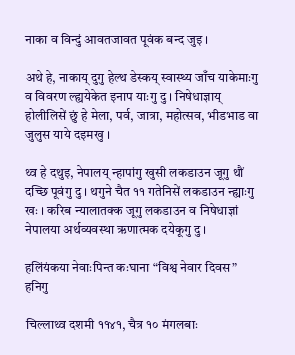नाका व विन्दुं आवतजावत पूवंक बन्द जुइ ।

अथे हे, नाकाय् दुगु हेल्थ डेस्कय् स्वास्थ्य जाँच याकेमाःगु व विवरण ल्ह्ययेकेत इनाप याःगु दु । निषेधाज्ञाय् होलीलिसें छुं हे मेला, पर्व, जात्रा, महोत्सव, भीडभाड वा जुलुस याये दइमखु ।

थ्व हे दथुइ, नेपालय् न्हापांगु खुसी लकडाउन जूगु थौं दच्छि पूवंगु दु । थगुने चैत ११ गतेनिसें लकडाउन न्ह्याःगु खः । करिब न्यालातक्क जूगु लकडाउन व निषेधाज्ञां नेपालया अर्थव्यवस्था ऋणात्मक दयेकूगु दु ।

हलिंयंकया नेवाःपिन्त कःघाना “विश्व नेवार दिवस” हनिगु

चिल्लाथ्व दशमी ११४१, चैत्र १० मंगलबाः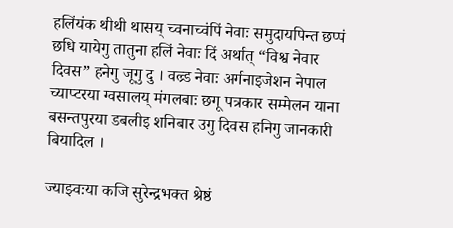हलिंयंक थीथी थासय् च्वनाच्वंपिं नेवाः समुदायपिन्त छप्पं छधि यायेगु तातुना हलिं नेवाः दिं अर्थात् “विश्व नेवार दिवस” हनेगु जूगु दु । वल्र्ड नेवाः अर्गनाइजेशन नेपाल च्याप्टरया ग्वसालय् मंगलबाः छगू पत्रकार सम्मेलन याना बसन्तपुरया डबलीइ शनिबार उगु दिवस हनिगु जानकारी बियादिल ।

ज्याझ्वःया कजि सुरेन्द्रभक्त श्रेष्ठं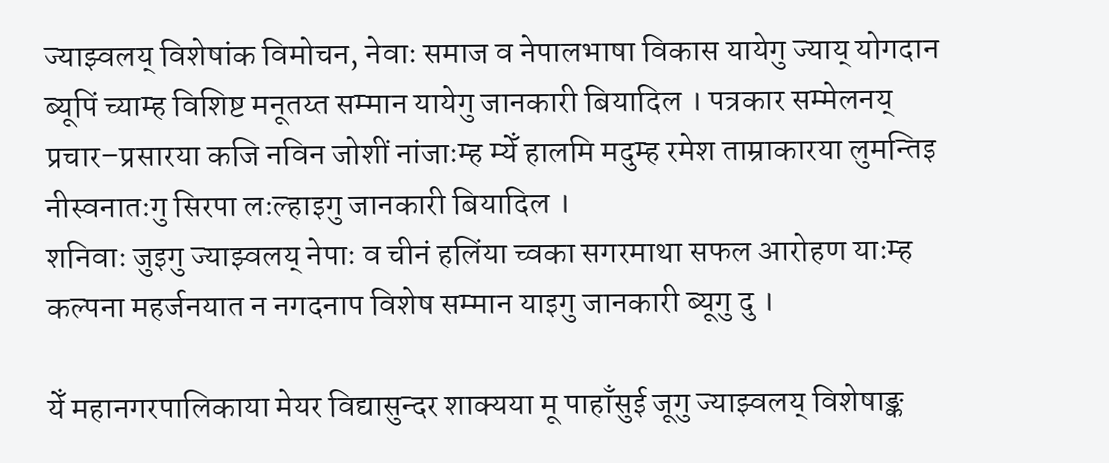ज्याझ्वलय् विशेषांक विमोचन, नेवाः समाज व नेपालभाषा विकास यायेगु ज्याय् योगदान ब्यूपिं च्याम्ह विशिष्ट मनूतय्त सम्मान यायेगु जानकारी बियादिल । पत्रकार सम्मेलनय् प्रचार–प्रसारया कजि नविन जोशीं नांजाःम्ह म्येँ हालमि मदुम्ह रमेश ताम्राकारया लुमन्तिइ नीस्वनातःगु सिरपा लःल्हाइगु जानकारी बियादिल ।
शनिवाः जुइगु ज्याझ्वलय् नेपाः व चीनं हलिंया च्वका सगरमाथा सफल आरोहण याःम्ह कल्पना महर्जनयात न नगदनाप विशेष सम्मान याइगु जानकारी ब्यूगु दु ।

येँ महानगरपालिकाया मेयर विद्यासुन्दर शाक्यया मू पाहाँसुई जूगु ज्याझ्वलय् विशेषाङ्क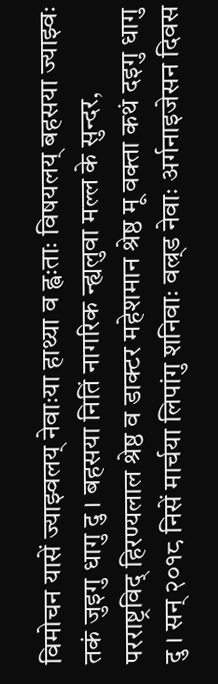विमोचन यासें ज्याझ्वलय् नेवाःया हाथ्या व ह्वःताः विषयलय् बहसया ज्याझ्वः तकं जुइगु धागु दु । बहसया नितिं नागरिक न्ह्यलुवा मल्ल के सुन्दर, परराष्ट्रविद् हिरण्यलाल श्रेष्ठ व डाक्टर महेशमान श्रेष्ठ मू वक्ता कथं दइगु धागु दु । सन् २०१८ निसें मार्चया लिपांगु शनिवाः वल्र्ड नेवाः अर्गनाइजेसन दिवस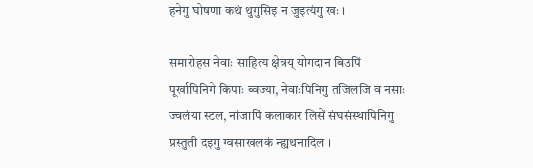हनेगु घोषणा कथं थुगुसिइ न जुइत्यंगु खः ।

समारोहस नेवाः साहित्य क्षेत्रय् योगदान बिउपिं पूर्खापिनिगे किपाः ब्वज्या, नेवाःपिनिगु तजिलजि व नसाः ज्वलंया स्टल, नांजापिं कलाकार लिसें संघसंस्थापिनिगु प्रस्तुती दइगु ग्वसाखलकं न्ह्यथनादिल ।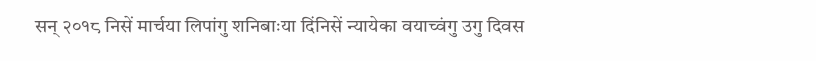सन् २०१८ निसें मार्चया लिपांगु शनिबाःया दिंनिसें न्यायेका वयाच्वंगु उगु दिवस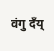वंगु दँय्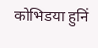कोभिडया हुनिं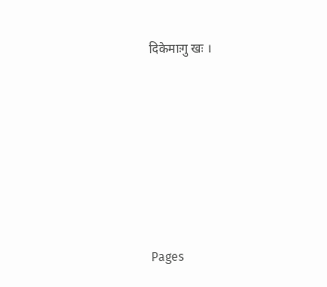दिकेमाःगु खः ।






Pages